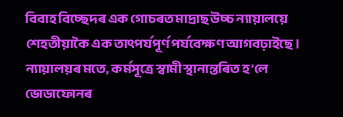বিবাহ বিচ্ছেদৰ এক গোচৰত মাদ্ৰাছ উচ্চ ন্যায়ালয়ে শেহতীয়াকৈ এক তাৎপৰ্যপূৰ্ণ পৰ্যবেক্ষণ আগবঢ়াইছে। ন্যায়ালয়ৰ মতে, কৰ্মসূত্ৰে স্বামী স্থানান্তৰিত হ’লে ভোডাফোনৰ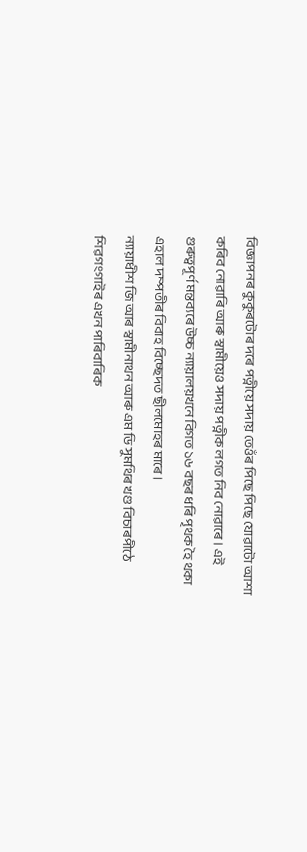বিজ্ঞাপনৰ কুকুৰটোৰ দৰে পত্নীয়ে সদায় তেওঁৰ পিছে পিছে যোৱাটো আশা কৰিব নোৱাৰি আৰু স্বামীয়েও সদায় পত্নীক লগত নিব নোৱাৰে। এই গুৰুত্বপূৰ্ণ মন্তব্যৰে উচ্চ ন্যায়ালয়খনে বিগত ১৬ বছৰ ধৰি পৃথক হৈ থকা এহাল দম্পতীৰ বিবাহ বিচ্ছেদত ছীলমোহৰ মাৰে।
ন্যায়াধীশ জি আৰ স্বামীনাথন আৰু এম ডি সুমথিৰ খণ্ড বিচাৰপীঠে শিৱগংগাইৰ এখন পাৰিবাৰিক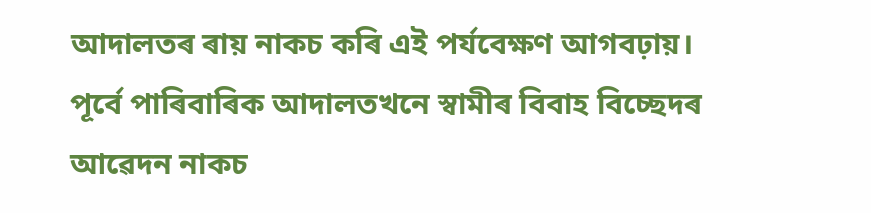আদালতৰ ৰায় নাকচ কৰি এই পৰ্যবেক্ষণ আগবঢ়ায়। পূৰ্বে পাৰিবাৰিক আদালতখনে স্বামীৰ বিবাহ বিচ্ছেদৰ আৱেদন নাকচ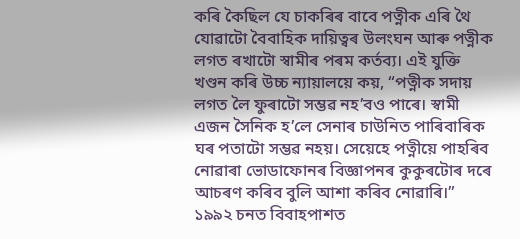কৰি কৈছিল যে চাকৰিৰ বাবে পত্নীক এৰি থৈ যোৱাটো বৈবাহিক দায়িত্বৰ উলংঘন আৰু পত্নীক লগত ৰখাটো স্বামীৰ পৰম কৰ্তব্য। এই যুক্তি খণ্ডন কৰি উচ্চ ন্যায়ালয়ে কয়, “পত্নীক সদায় লগত লৈ ফুৰাটো সম্ভৱ নহ’বও পাৰে। স্বামী এজন সৈনিক হ’লে সেনাৰ চাউনিত পাৰিবাৰিক ঘৰ পতাটো সম্ভৱ নহয়। সেয়েহে পত্নীয়ে পাহৰিব নোৱাৰা ভোডাফোনৰ বিজ্ঞাপনৰ কুকুৰটোৰ দৰে আচৰণ কৰিব বুলি আশা কৰিব নোৱাৰি।”
১৯৯২ চনত বিবাহপাশত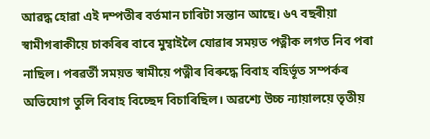আৱদ্ধ হোৱা এই দম্পতীৰ বৰ্তমান চাৰিটা সন্তান আছে। ৬৭ বছৰীয়া স্বামীগৰাকীয়ে চাকৰিৰ বাবে মুম্বাইলৈ যোৱাৰ সময়ত পত্নীক লগত নিব পৰা নাছিল। পৰৱৰ্তী সময়ত স্বামীয়ে পত্নীৰ বিৰুদ্ধে বিবাহ বহিৰ্ভূত সম্পৰ্কৰ অভিযোগ তুলি বিবাহ বিচ্ছেদ বিচাৰিছিল। অৱশ্যে উচ্চ ন্যায়ালয়ে তৃতীয়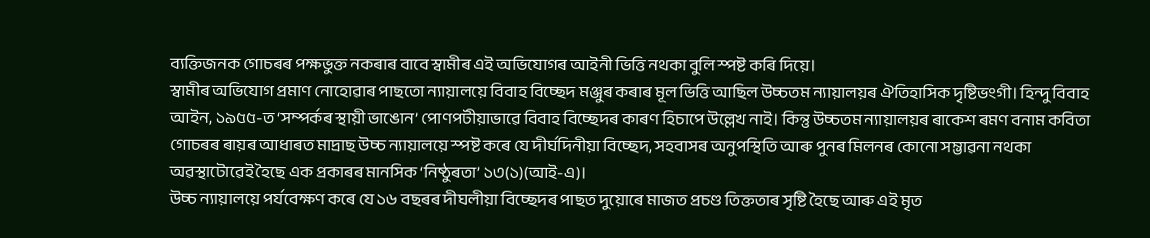ব্যক্তিজনক গোচৰৰ পক্ষভুক্ত নকৰাৰ বাবে স্বামীৰ এই অভিযোগৰ আইনী ভিত্তি নথকা বুলি স্পষ্ট কৰি দিয়ে।
স্বামীৰ অভিযোগ প্ৰমাণ নোহোৱাৰ পাছতো ন্যায়ালয়ে বিবাহ বিচ্ছেদ মঞ্জুৰ কৰাৰ মূল ভিত্তি আছিল উচ্চতম ন্যায়ালয়ৰ ঐতিহাসিক দৃষ্টিভংগী। হিন্দু বিবাহ আইন, ১৯৫৫-ত ‘সম্পৰ্কৰ স্থায়ী ভাঙোন’ পোণপটীয়াভাৱে বিবাহ বিচ্ছেদৰ কাৰণ হিচাপে উল্লেখ নাই। কিন্তু উচ্চতম ন্যায়ালয়ৰ ৰাকেশ ৰমণ বনাম কবিতা গোচৰৰ ৰায়ৰ আধাৰত মাদ্ৰাছ উচ্চ ন্যায়ালয়ে স্পষ্ট কৰে যে দীৰ্ঘদিনীয়া বিচ্ছেদ, সহবাসৰ অনুপস্থিতি আৰু পুনৰ মিলনৰ কোনো সম্ভাৱনা নথকা অৱস্থাটোৱেই হৈছে এক প্ৰকাৰৰ মানসিক ‘নিষ্ঠুৰতা’ ১৩(১)(আই-এ)।
উচ্চ ন্যায়ালয়ে পৰ্যবেক্ষণ কৰে যে ১৬ বছৰৰ দীঘলীয়া বিচ্ছেদৰ পাছত দুয়োৰে মাজত প্ৰচণ্ড তিক্ততাৰ সৃষ্টি হৈছে আৰু এই মৃত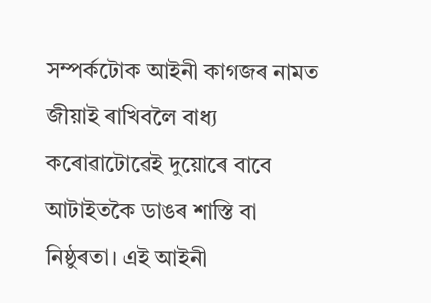সম্পৰ্কটোক আইনী কাগজৰ নামত জীয়াই ৰাখিবলৈ বাধ্য কৰোৱাটোৱেই দুয়োৰে বাবে আটাইতকৈ ডাঙৰ শাস্তি বা নিষ্ঠুৰতা। এই আইনী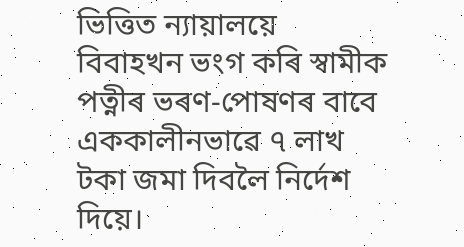ভিত্তিত ন্যায়ালয়ে বিবাহখন ভংগ কৰি স্বামীক পত্নীৰ ভৰণ-পোষণৰ বাবে এককালীনভাৱে ৭ লাখ টকা জমা দিবলৈ নিৰ্দেশ দিয়ে।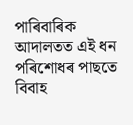পাৰিবাৰিক আদালতত এই ধন পৰিশোধৰ পাছতে বিবাহ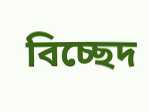বিচ্ছেদ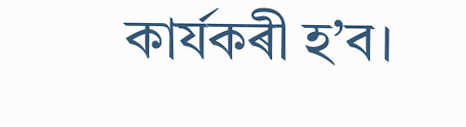কাৰ্যকৰী হ’ব।